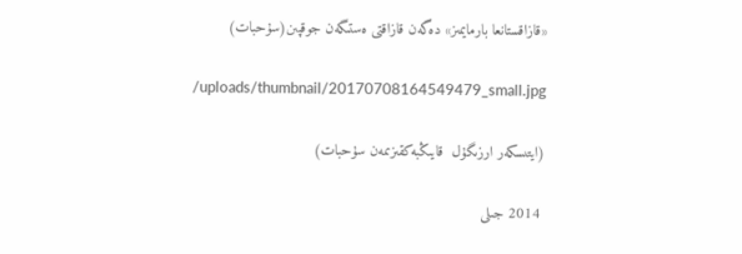«قازاقستانعا بارمايمىز» دەگەن قازاقتى ەستىگەن جوقپىن(سۇحبات)

/uploads/thumbnail/20170708164549479_small.jpg

(ايتىسكەر ارزىگۇل  قايىڭبەكقىزىمەن سۇحبات)

 2014 جىلى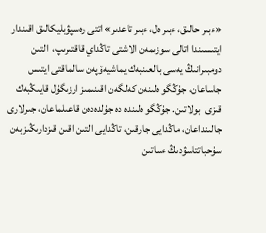«ءبىر حالىق، ءبىر ەل، ءبىر تاعدىر» اتتى رەسپۋبليكالىق اقىندار ايتىسىندا اتالى سوزىمەن الاشتى تاڭداي قاقتىرىپ،  التىن دومبىرانىڭ يەسى بالعىنبەك يماشيەۆپەن سالماقتى ايتىس جاساعان، جۇڭگو ەلىنەن كەلگەن اقىنىمىز ارزىگۇل قايىڭبەك قىزى  بولاتىن. جۇڭگو ەلىندە دە جۇلدەدەن قاعىلماعان، جىرلارى جالىنداعان، ماڭدايى جارقىن، تاڭدايى التىن اقىن قىزدارىڭىزبەن  سۇحباتتاسۋدىڭ ءساتىن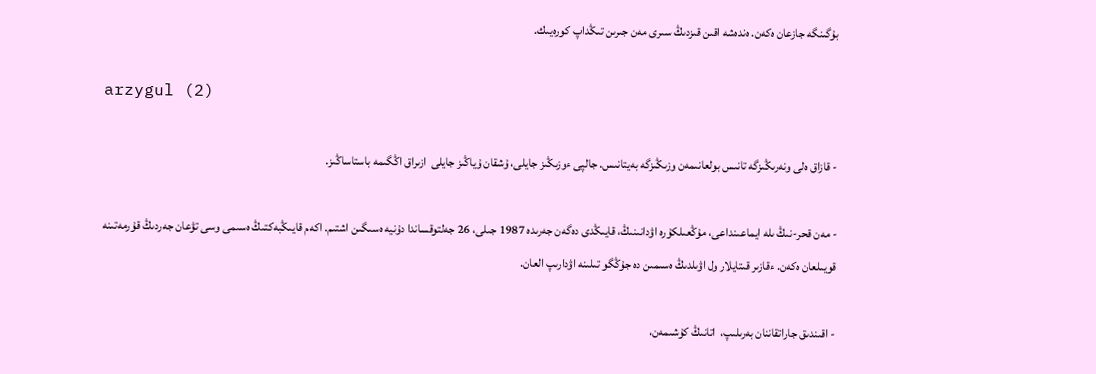بۇگىنگە جازعان ەكەن. ەندەشە اقىن قىزدىڭ سىرى مەن جىرىن تىڭداپ كورەيىك.

arzygul (2)

- قازاق ەلى ونەرىڭىزگە تانىس بولعانىمەن وزىڭىزگە بەيتانىس. جالپى ءوزىڭىز جايلى، ۇشقان ۇياڭىز جايلى  ازىراق اڭگىمە باستاساڭىز.

- مەن قحر-نىڭ ىلە ايماعىنداعى، مۇڭعىلكۇرە اۋدانىنىڭ، قايىڭدى دەگەن جەرىدە 1987 جىلى، 26 جەلتوقساندا دۇنيە ەسىگىن اشتىم. اكەم قايىڭبەكتىڭ ەسىمى وسى تۋعان جەردىڭ قۇرمەتىنە قويىلعان ەكەن. ءقازىر قىتايلار ول اۋىلدىڭ ەسىمىن دە جۇڭگو تىلىنە اۋدارىپ العان.

- اقىندىق جاراتقاننان بەرىلىپ،  اتانىڭ كۇشىمەن،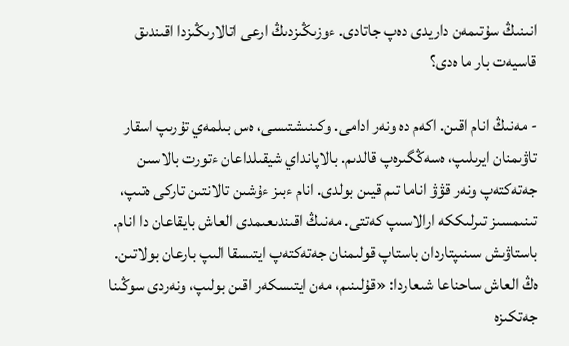انىنىڭ سۇتىمەن داريدى دەپ جاتادى. ءوزىڭىزدىڭ ارعى اتالارىڭىزدا اقىندىق قاسيەت بار ما ەدى؟

- مەنىڭ انام اقىن. اكەم دە ونەر ادامى. وكىنىشتىسى، ەس بىلمەي تۇرىپ اسقار تاۋىمنان ايرىلىپ، ەسەڭگىرەپ قالدىم. بالاپانداي شيقىلداعان ءتورت بالاسىن جەتەكتەپ ونەر قۋۋ اناما تىم قيىن بولدى. انام ءبىز ءۇشىن تالانتىن تاركى ەتىپ، تىنىمسىز تىرلىككە ارالاسىپ كەتتى. مەنىڭ اقىندىعىمدى العاش بايقاعان دا انام.  باستاۋىش سىنىپتاردان باستاپ قولىمنان جەتەكتەپ ايتىسقا الىپ بارعان بولاتىن. ەڭ العاش ساحناعا شىعاردا: «قۇلىنىم، مەن ايتىسكەر اقىن بولىپ، ونەردى سوڭىنا جەتكىزە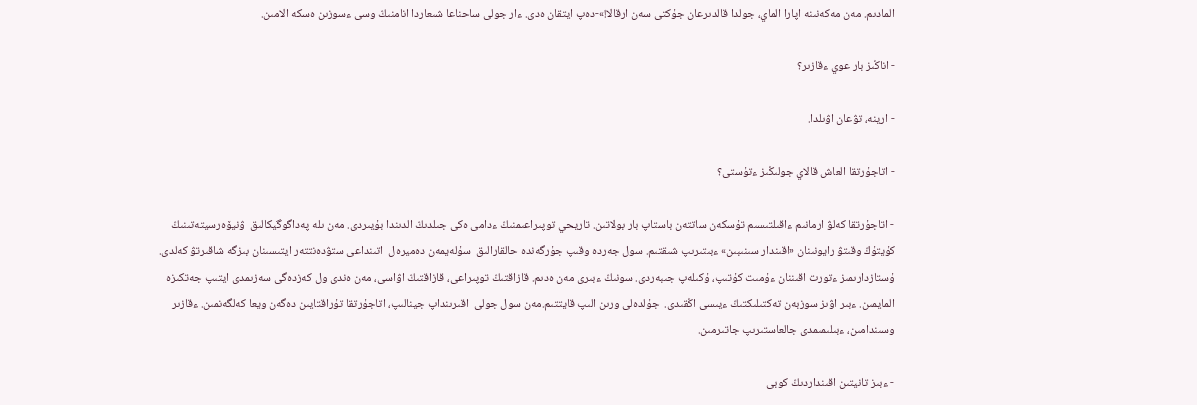المادىم. مەن مەكەنىنە اپارا الماي، جولدا قالدىرعان جۇكتى سەن ارقالا!»-دەپ ايتقان ەدى. ءار جولى ساحناعا شىعاردا انامنىڭ وسى ءسوزىن ەسكە الامىن.

- اناڭىز بار عوي ءقازىر؟

- ارينە، تۋعان اۋىلدا.

- اتاجۇرتقا العاش قالاي جولىڭىز ءتۇستى؟

- اتاجۇرتقا كەلۋ ارمانىم ءاقىلتىسىم تۇسكەن ساتتەن باستاپ بار بولاتىن. تاريحي توپىراعىمنىڭ ءدامى ەكى جىلدىڭ الدىندا بۇيىردى. مەن ىلە پەداگوگيكالىق  ۋنيۆەرسيتەتىنىڭ كۇيتۇڭ وقىتۋ رايونىنان «اقىندار سىنىبىن» ءبىتىرىپ شىقتىم. سول جەردە وقىپ جۇرگەندە حالقارالىق  سۇلەيمەن دەميرەل  اتىنداعى ستۋدەنتتەر ايتىسىنان بىزگە شاقىرتۋ كەلدى. ۇستازدارىمىز ءتورت اقىننان ءۇمىت كۇتىپ، ۇكىلەپ جىبەردى. سونىڭ ءبىرى مەن ەدىم. قازاقتىڭ توپىراعى، قازاقتىڭ اۋاسى، مەن ەندى ول كەزدەگى سەزىمدى ايتىپ جەتكىزە المايمىن. ءبىر اۋىز سوزبەن تەكتىلىكتىڭ ءيىسى اڭقىدى.  جۇلدەلى ورىن الىپ قايتتىم.مەن سول جولى  اقىرىنداپ جينالىپ، اتاجۇرتقا تۇراقتايىن دەگەن ويعا كەلگەنمىن. ءقازىر وسىندامىن، ءبىلىمىمدى جالعاستىرىپ جاتىرمىن.

- ءبىز تانيتىن اقىنداردىڭ كوبى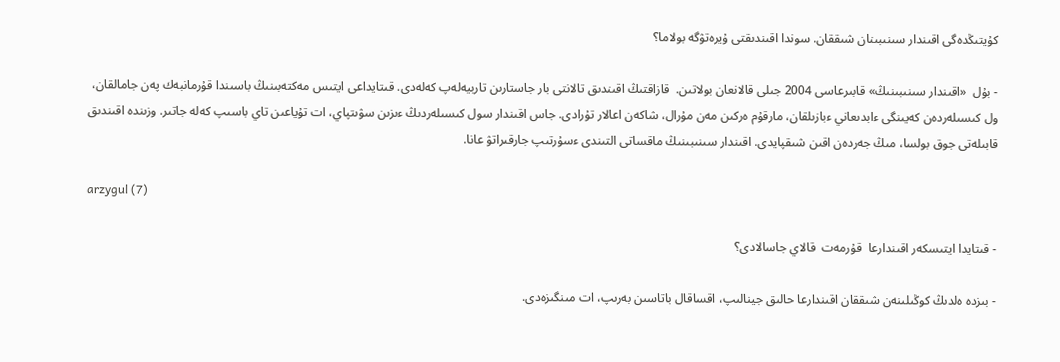كۇيتىڭدەگى اقىندار سىنىبىنان شىققان. سوندا اقىندىقتى ۇيرەتۋگە بولاما؟

- بۇل  «اقىندار سىنىبىنىڭ» قابىرعاسى 2004 جىلى قالانعان بولاتىن.  قازاقتىڭ اقىندىق تالانتى بار جاستارىن تاربيەلەپ كەلەدى. قىتايداعى ايتىس مەكتەبىنىڭ باسىندا قۇرمانبەك پەن جامالقان، ول كىسىلەردەن كەيىنگى ءابدىعاني ءبازىلقان، مارقۇم ەركىن مەن مۇرال، شاكەن اعالار تۇرادى. جاس اقىندار سول كىسىلەردىڭ ءىزىن سۋىتپاي، ات تۇياعىن تاي باسىپ كەلە جاتىر. وزىندە اقىندىق قابىلەتى جوق بولسا، مىڭ جەردەن اقىن شىقپايدى. اقىندار سىنىبىنىڭ ماقساتى التىندى ءسۇرتىپ جارقىراتۋ عانا.

arzygul (7)

- قىتايدا ايتىسكەر اقىندارعا  قۇرمەت  قالاي جاسالادى؟

- بىزدە ەلدىڭ كوڭىلىنەن شىققان اقىندارعا حالىق جينالىپ، اقساقال باتاسىن بەرىپ، ات مىنگىزەدى.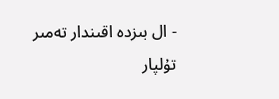- ال بىزدە اقىندار تەمىر تۇلپار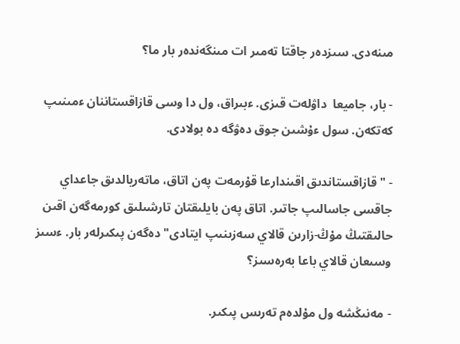مىنەدى. سىزدەر جاقتا تەمىر ات مىنگەندەر بار ما؟

- بار، جاميعا  داۋلەت قىزى. ءبىراق، ول دا وسى قازاقستاننان ءمىنىپ كەتكەن. سول ءۇشىن جوق دەۋگە دە بولادى.

- "قازاقستاندىق اقىندارعا قۇرمەت پەن اتاق، ماتەريالدىق جاعداي جاقسى جاسالىپ جاتىر. اتاق پەن بايلىقتان تارشىلىق كورمەگەن اقىن حالىقتىڭ مۇڭ-زارىن قالاي سەزىنىپ ايتادى" دەگەن پىكىرلەر بار. ءسىز وسىعان قالاي باعا بەرەسىز؟

- مەنىڭشە ول مۇلدەم تەرىس پىكىر.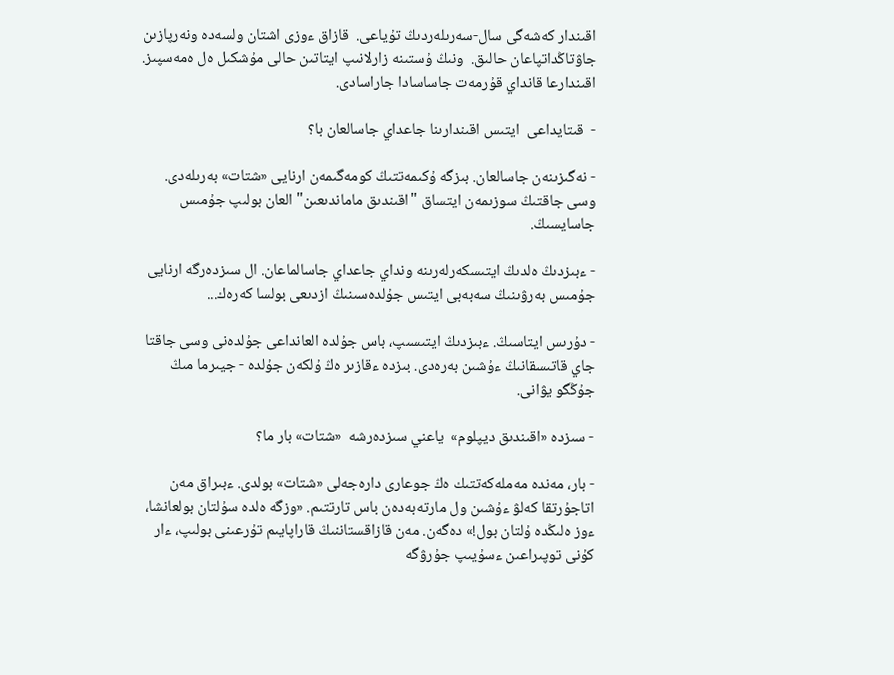اقىندار كەشەگى سال-سەرىلەردىڭ تۇياعى.  قازاق ءوزى اشتان ولسەدە ونەرپازىن جاۋتاڭداتپاعان حالىق.  ونىڭ ۇستىنە زارلانىپ ايتاتىن حالى مۇشكىل ەل ەمەسپىز. اقىندارعا قانداي قۇرمەت جاساسادا جاراسادى.

-  قىتايداعى  ايتىس اقىندارىنا جاعداي جاسالعان با؟

- نەگىزىنەن جاسالعان. بىزگە ۇكىمەتتىڭ كومەگىمەن ارنايى «شتات» بەرىلەدى. وسى جاقتىڭ سوزىمەن ايتساق "اقىندىق ماماندىعىن" العان بولىپ جۇمىس جاسايسىڭ.

- ءبىزدىڭ ەلدىڭ ايتىسكەرلەرىنە ونداي جاعداي جاسالماعان. ال سىزدەرگە ارنايى جۇمىس بەرۋىنىڭ سەبەبى ايتىس جۇلدەسىنىڭ ازدىعى بولسا كەرەك...

- دۇرىس ايتاسىڭ. ءبىزدىڭ ايتىسىپ، باس جۇلدە العانداعى جۇلدەنى وسى جاقتا جاي قاتىسقانىڭ ءۇشىن بەرەدى. بىزدە ءقازىر ەڭ ۇلكەن جۇلدە - جيىرما مىڭ جۇڭگو يۋانى.

- سىزدە «اقىندىق ديپلوم»  ياعني سىزدەرشە  «شتات» بار ما؟

- بار، مەندە مەملەكەتتىك ەڭ جوعارى دارەجەلى «شتات» بولدى. ءبىراق مەن اتاجۇرتقا كەلۋ ءۇشىن ول مارتەبەدەن باس تارتتىم. «وزگە ەلدە سۇلتان بولعانشا، ءوز ەلىڭدە ۇلتان بول!» دەگەن. مەن قازاقستاننىڭ قاراپايىم تۇرعىنى بولىپ، ءار كۇنى توپىراعىن ءسۇيىپ جۇرۋگە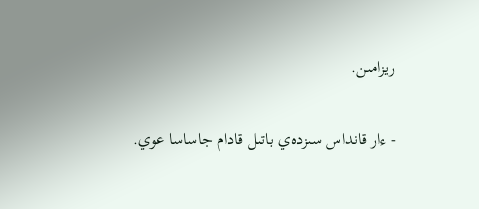ريزامىن.

- ءار قانداس سىزدەي باتىل قادام جاساسا عوي.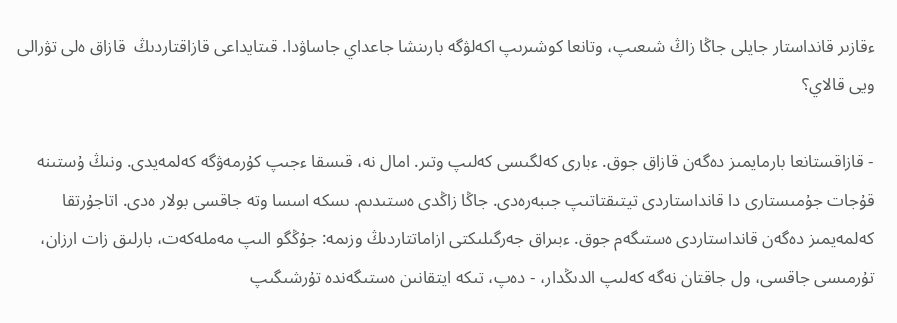ءقازىر قانداستار جايلى جاڭا زاڭ شىعىپ، وتانعا كوشىرىپ اكەلۋگە بارىنشا جاعداي جاساۋدا. قىتايداعى قازاقتاردىڭ  قازاق ەلى تۋرالى ويى قالاي؟

- قازاقستانعا بارمايمىز دەگەن قازاق جوق. ءبارى كەلگىسى كەلىپ وتىر. امال نە، قىسقا ءجىپ كۇرمەۋگە كەلمەيدى. ونىڭ ۇستىنە قۇجات جۇمىستارى دا قانداستاردى تيتىقتاتىپ جىبەرەدى. جاڭا زاڭدى ەستىدىم. ىسكە اسسا وتە جاقسى بولار ەدى. اتاجۇرتقا كەلمەيمىز دەگەن قانداستاردى ەستىگەم جوق. ءبىراق جەرگىلىكتى ازاماتتاردىڭ وزىمە: جۇڭگو الىپ مەملەكەت، بارلىق زات ارزان، تۇرمىسى جاقسى، ول جاقتان نەگە كەلىپ الدىڭدار، - دەپ، تىكە ايتقانىن ەستىگەندە تۇرشىگىپ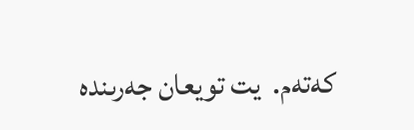كەتەم.  يت تويعان جەرىندە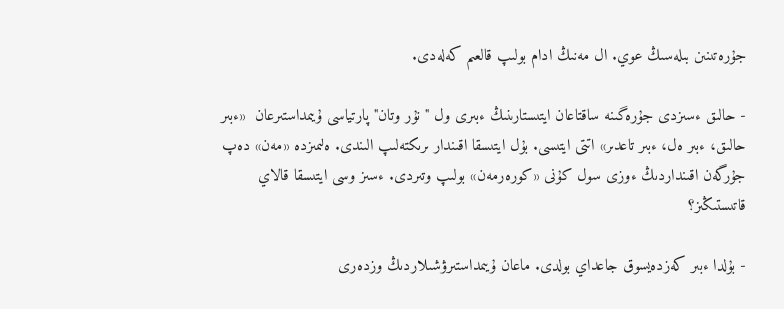جۇرەتىنىن بىلەسىڭ عوي. ال مەنىڭ ادام بولىپ قالعىم كەلەدى.

- حالىق ءسىزدى جۇرەگىنە ساقتاعان ايتىستارىنىڭ ءبىرى ول "نۇر وتان" پارتياسى ۇيىمداستىرعان  «ءبىر حالىق، ءبىر ەل، ءبىر تاعدىر» اتتى ايتىسى. بۇل ايتىسقا اقىندار ىرىكتەلىپ الىندى. ەلىمىزدە «مەن» دەپ جۇرگەن اقىنداردىڭ ءوزى سول كۇنى «كورەرمەن» بولىپ وتىردى. ءسىز وسى ايتىسقا قالاي قاتىستىڭىز؟

- بۇلدا ءبىر كەزدەيسوق جاعداي بولدى. ماعان ۇيىمداستىرۋشىلاردىڭ وزدەرى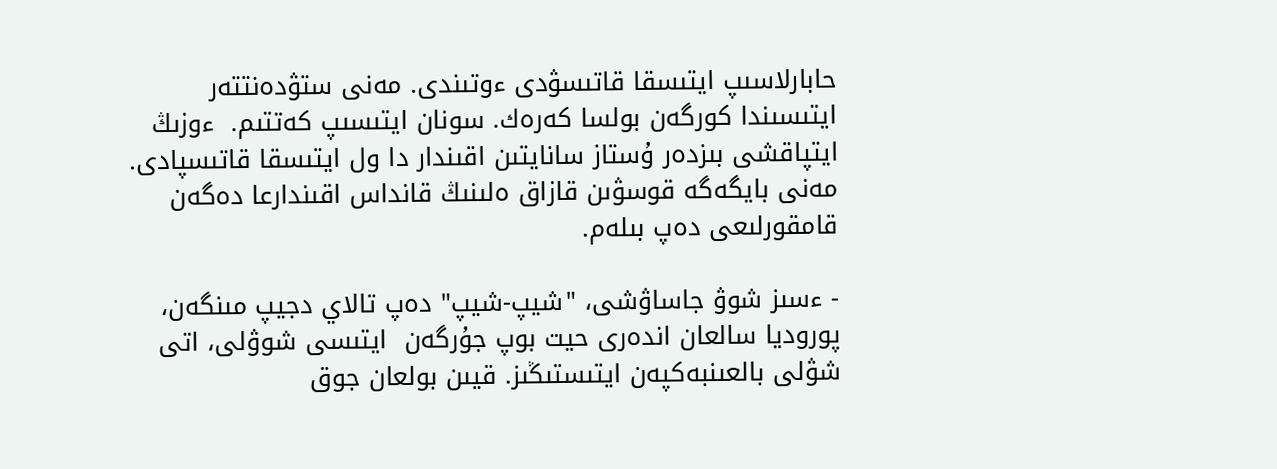حابارلاسىپ ايتىسقا قاتىسۋدى ءوتىندى. مەنى ستۋدەنتتەر ايتىسىندا كورگەن بولسا كەرەك. سونان ايتىسىپ كەتتىم.  ءوزىڭ ايتپاقشى بىزدەر ۇستاز سانايتىن اقىندار دا ول ايتىسقا قاتىسپادى. مەنى بايگەگە قوسۋىن قازاق ەلىنىڭ قانداس اقىندارعا دەگەن قامقورلىعى دەپ بىلەم.

- ءسىز شوۋ جاساۋشى، "شيپ-شيپ" دەپ تالاي دجيپ مىنگەن، پوروديا سالعان اندەرى حيت بوپ جۇرگەن  ايتىسى شوۋلى، اتى شۋلى بالعىنبەكپەن ايتىستىڭىز. قيىن بولعان جوق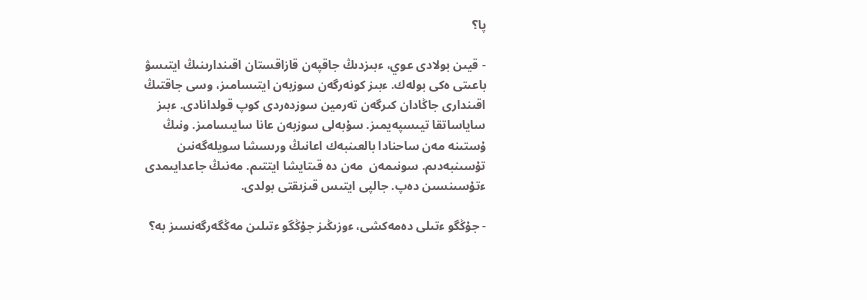پا؟

- قيىن بولادى عوي، ءبىزدىڭ جاقپەن قازاقستان اقىندارىنىڭ ايتىسۋ باعىتى ەكى بولەك. ءبىز كونەرگەن سوزبەن ايتىسامىز، وسى جاقتىڭ اقىندارى جاڭادان كىرگەن تەرمين سوزدەردى كوپ قولدانادى. ءبىز ساياساتقا تيىسپەيمىز. سۇبەلى سوزبەن عانا سايىسامىز. ونىڭ ۇستىنە مەن ساحنادا بالعىنبەك اعانىڭ ورىسشا سويلەگەنىن تۇسىنبەدىم. سونىمەن  مەن دە قىتايشا ايتتىم. مەنىڭ جاعدايىمدى ءتۇسىنسىن دەپ. جالپى ايتىس قىزىقتى بولدى.

- جۇڭگو ءتىلى دەمەكشى، ءوزىڭىز جۇڭگو ءتىلىن مەڭگەرگەنسىز بە؟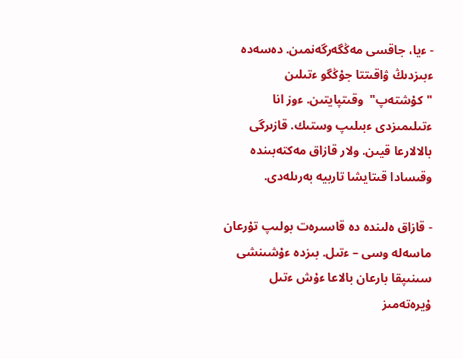- ءيا، جاقسى مەڭگەرگەنمىن. دەسەدە ءبىزدىڭ ۋاقىتتا جۇڭگو ءتىلىن "كۇشتەپ"  وقىتپايتىن. ءوز انا ءتىلىمىزدى ءبىلىپ وستىك. قازىرگى بالالارعا قيىن. ولار قازاق مەكتەبىندە وقىسادا قىتايشا تاربيە بەرىلەدى.

- قازاق ەلىندە دە قاسىرەت بولىپ تۇرعان ماسەلە وسى – ءتىل. بىزدە ءۇشىنشى سىنىپقا بارعان بالاعا ءۇش ءتىل ۇيرەتەمىز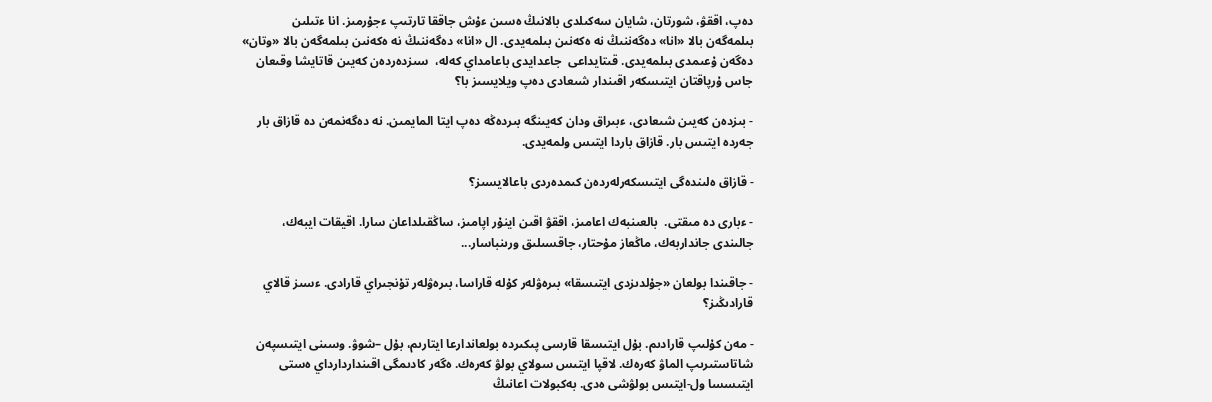دەپ، اققۋ، شورتان، شايان سەكىلدى بالانىڭ ەسىن ءۇش جاققا تارتىپ ءجۇرمىز. انا ءتىلىن بىلمەگەن بالا «انا» دەگەننىڭ نە ەكەنىن بىلمەيدى. ال «انا» دەگەننىڭ نە ەكەنىن بىلمەگەن بالا «وتان» دەگەن ۇعىمدى بىلمەيدى. قىتايداعى  جاعدايدى باعامداي كەلە،  سىزدەردەن كەيىن قاتايشا وقىعان جاس ۇرپاقتان ايتىسكەر اقىندار شىعادى دەپ ويلايسىز با؟

- بىزدەن كەيىن شىعادى، ءبىراق ودان كەيىنگە بىردەڭە دەپ ايتا المايمىن. نە دەگەنمەن دە قازاق بار جەردە ايتىس بار. قازاق باردا ايتىس ولمەيدى.

- قازاق ەلىندەگى ايتىسكەرلەردەن كىمدەردى باعالايسىز؟

- ءبارى دە مىقتى.  بالعىنبەك اعامىز، اققۋ اقىن اينۇر اپامىز، ساڭقىلداعان سارا. اقيقات ايبەك، جالىندى جانداربەك، ماڭعاز مۇحتار، جاقسىلىق ورىنباسار...

- جاقىندا بولعان «جۇلدىزدى ايتىسقا» بىرەۋلەر كۇلە قاراسا، بىرەۋلەر تۇنجىراي قارادى. ءسىز قالاي قارادىڭىز؟

- مەن كۇلىپ قارادىم. بۇل ايتىسقا قارسى پىكىردە بولعاندارعا ايتارىم، بۇل –شوۋ. وسىنى ايتىسپەن شاتاستىرىپ الماۋ كەرەك. لاقپا ايتىس سولاي بولۋ كەرەك. ەگەر كادىمگى اقىنداردارداي ەستى ايتىسسا ول-ايتىس بولۋشى ەدى. بەكبولات اعانىڭ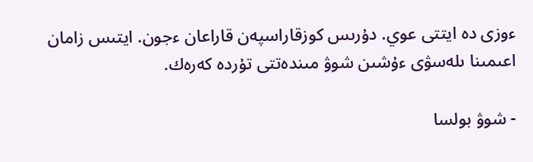ءوزى دە ايتتى عوي. دۇرىس كوزقاراسپەن قاراعان ءجون. ايتىس زامان اعىمىنا ىلەسۋى ءۇشىن شوۋ مىندەتتى تۇردە كەرەك.

- شوۋ بولسا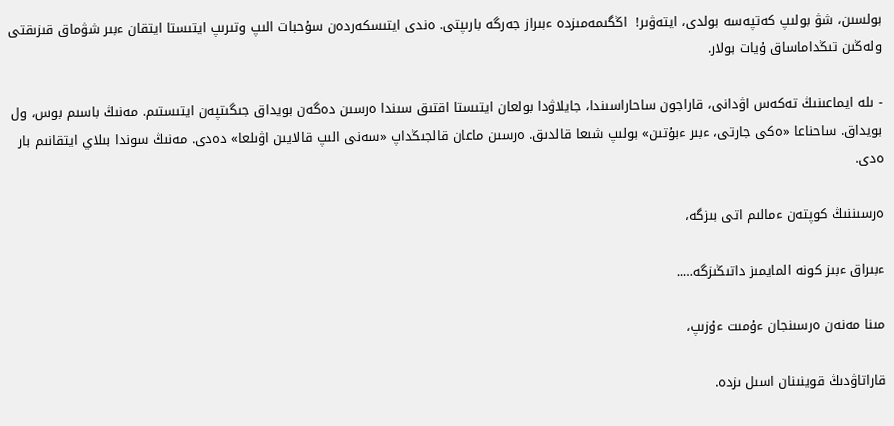بولسىن، شۋ بولىپ كەتپەسە بولدى، ايتەۋىر!  اڭگىمەمىزدە ءبىراز جەرگە بارىپتى. ەندى ايتىسكەردەن سۇحبات الىپ وتىرىپ ايتىستا ايتقان ءبىر شۋماق قىزىقتى ولەڭىن تىڭداماساق ۇيات بولار.

- ىلە ايماعىنىڭ تەكەس اۋدانى، قاراجون ساحاراسىندا، جايلاۋدا بولعان ايتىستا اقتىق سىندا ەرسىن دەگەن بويداق جىگىتپەن ايتىستىم. مەنىڭ باسىم بوس، ول بويداق. ساحناعا «ەكى جارتى، ءبىر ءبۇتىن» بولىپ شىعا قالدىق. ەرسىن ماعان قالجىڭداپ «سەنى الىپ قالايىن اۋىلعا» دەدى. مەنىڭ سوندا بىلاي ايتقانىم بار ەدى.

ەرسىننىڭ كوپتەن ءمالىم اتى بىزگە،

ءبىراق ءبىز كونە المايمىز داتىڭىزگە…..

مىنا مەنەن ەرسىنجان ءۇمىت ءۇزىپ،

قاراتاۋدىڭ قوينىنان اسىل ىزدە.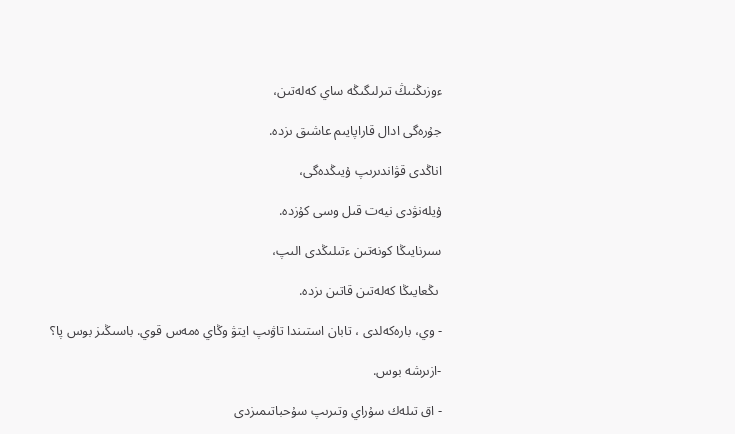ءوزىڭنىڭ تىرلىگىڭە ساي كەلەتىن،

جۇرەگى ادال قاراپايىم عاشىق ىزدە.

اناڭدى قۋاندىرىپ ۇيىڭدەگى،

ۇيلەنۋدى نيەت قىل وسى كۇزدە.

سىرنايىڭا كونەتىن ءتىلىڭدى الىپ،

 ىڭعايىڭا كەلەتىن قاتىن ىزدە.

- وي، بارەكەلدى ، تابان استىندا تاۋىپ ايتۋ وڭاي ەمەس قوي. باسىڭىز بوس پا؟

-ازىرشە بوس.

- اق تىلەك سۇراي وتىرىپ سۇحباتىمىزدى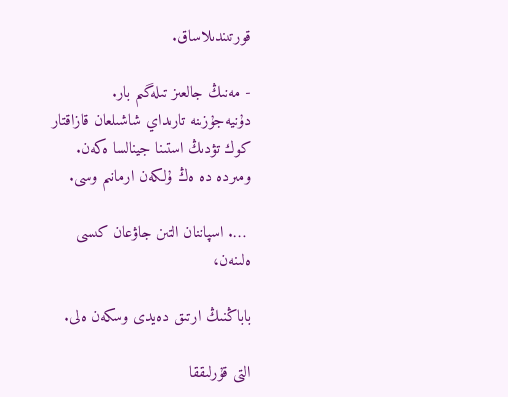قورتىندىلاساق.

- مەنىڭ جالعىز تىلەگىم بار.  دۇنيەجۇزىنە تارىداي شاشىلعان قازاقتار كوك تۋدىڭ استىنا جينالسا ەكەن. ومىردە دە ەڭ ۇلكەن ارمانىم وسى.

 …. اسپاننان التىن جاۋعان كىسى ەلىنەن،

باباڭنىڭ ارتىق دەيدى وسكەن ەلى.

التى قۇرلىققا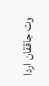وت جاققان اردا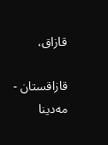قازاق،

قازاقستان - مەدينا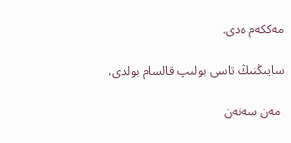مەككەم ەدى.

سايىڭنىڭ تاسى بولىپ قالسام بولدى،

 مەن سەنەن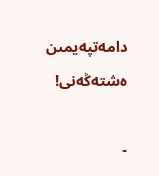دامەتپەيمىن ەشتەڭەنى!

-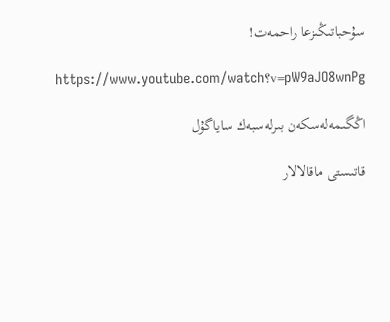سۇحباتىڭىزعا راحمەت!

https://www.youtube.com/watch؟v=pW9aJO8wnPg

اڭگىمەلەسكەن بىرلەسبەك ساياگۇل

قاتىستى ماقالالار